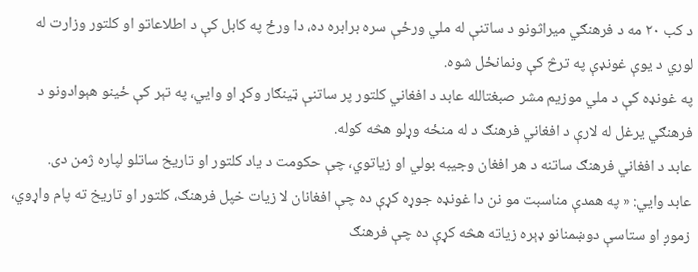د کب ۲۰ مه د فرهنګي میراثونو د ساتنې له ملي ورځې سره برابره ده، دا ورځ په کابل کې د اطلاعاتو او کلتور وزارت له لوري د يوې غونډې په ترڅ کې ونمانځل شوه.
په غونډه کې د ملي موزیم مشر صبغتالله عابد د افغاني کلتور پر ساتنې ټينګار وکړ او وایي، په تېر کې ځینو هېوادونو د فرهنګي يرغل له لارې د افغاني فرهنګ د له منځه وړلو هڅه کوله.
عابد د افغاني فرهنګ ساتنه د هر افغان وجیبه بولي او زياتوي، چې حکومت د ياد کلتور او تاریخ ساتلو لپاره ژمن دی.
عابد وايي: « په همدې مناسبت مو نن دا غونډه جوړه کړې ده چې افغانان لا زیات خپل فرهنګ، کلتور او تاریخ ته پام واړوي، زموږ او ستاسې دوښمنانو ډېره زیاته هڅه کړې ده چې فرهنګ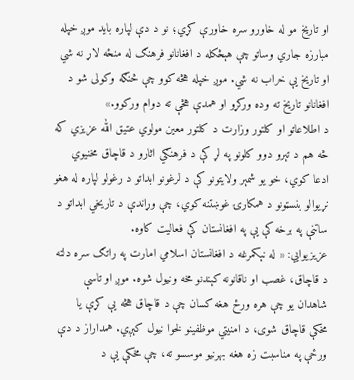او تاریخ مو له خاورو سره خاورې کړي؛ نو د دې لپاره باید موږ خپله مبارزه جاري وساتو چې هېڅکله د افغانانو فرهنګ له منځه لاړ نه شي او تاریخ یې خراب نه شي. موږ خپله هڅه کوو چې څنګه وکولی شو د افغانانو تاریخ ته وده ورکړو او همدې هڅې ته دوام ورکوو.»
د اطلاعاتو او کلتور وزارت د کلتور معین مولوي عتیق الله عزیزي که څه هم د تېرو دوو کلونو په لړ کې د فرهنګي اثارو د قاچاق مخنیوي ادعا کوي، خو يو شمېر ولايتونو کې د لرغونو ابداتو د رغولو لپاره له هغو نړيوالو بنسټونو د همکارۍ غوښتنه کوي، چې وړاندې د تاريخي ابداتو د ساتنې په برخه کې يې په افغانستان کې فعاليت کاوه.
عزیزيوايي: « له نېکمرغه د افغانستان اسلامي امارت په راتګ سره دلته د قاچاق، غصب او ناقانونه کېندنو مخه ونیول شوه. موږ او تاسې شاهدان یو چې هره ورځ هغه کسان چې د قاچاق هڅه یې کړې یا مخکې قاچاق شوی، د امنیتي موظفینو لخوا نیول کېږي. همداراز د دې ورځې په مناسبت زه هغه بهرنیو موسسو ته، چې مخکې یې د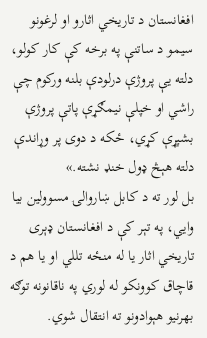افغانستان د تاریخي اثارو او لرغونو سیمو د ساتنې په برخه کې کار کولو، دلته یې پروژې درلودې بلنه ورکوم چې راشي او خپلې نیمګړې پاتې پروژې بشپړې کړي، ځکه د دوی پر وړاندې دلته هېڅ ډول خنډ نشته.»
بل لور ته د کابل ښاروالۍ مسوولین بیا وایي، په تېر کې د افغانستان ډېری تاریخي اثار یا له منځه تللي او یا هم د قاچاق کوونکو له لوري په ناقانونه توګه بهرنیو هېوادونو ته انتقال شوي.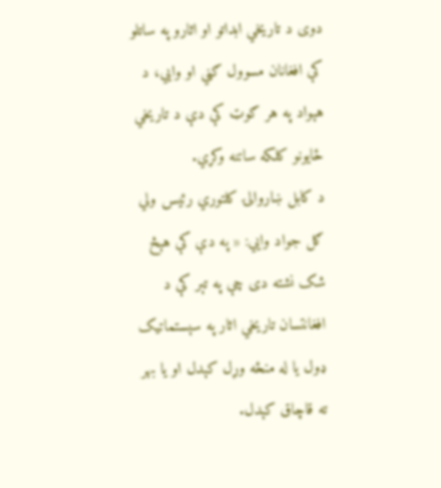دوی د تاریخي ابداتو او اثارو په ساتلو کې افغانان مسوول ګڼي او وایي، د هېواد په هر ګوټ کې دې د تاریخي ځایونو کلکه ساتنه وکړي.
د کابل ښاروالۍ کلتوري رئیس ولي ګل جواد وايي: « په دې کې هېڅ شک نشته دی چې په تېر کې د افغانتسان تاریخي اثار په سېستماتیک ډول یا له منځه وړل کېدل او یا بهر ته قاچاق کېدل.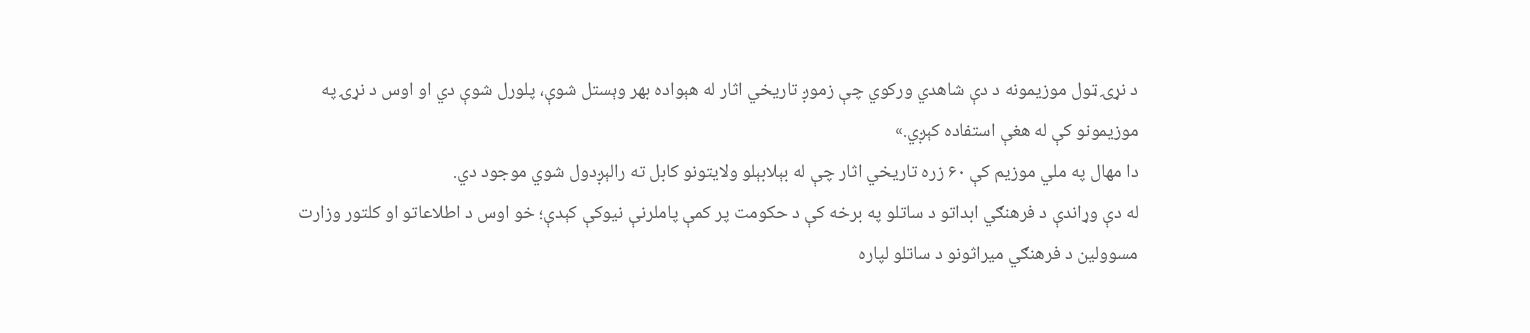د نړۍ ټول موزیمونه د دې شاهدي ورکوي چې زموږ تاریخي اثار له هېواده بهر وېستل شوې، پلورل شوې دي او اوس د نړۍ په موزیمونو کې له هغې استفاده کېږي.»
دا مهال په ملي موزیم کې ۶۰ زره تاریخي اثار چې له بېلابېلو ولايتونو کابل ته رالېږدول شوي موجود دي.
له دې وړاندې د فرهنګي ابداتو د ساتلو په برخه کې د حکومت پر کمې پاملرنې نيوکې کېدې؛ خو اوس د اطلاعاتو او کلتور وزارت مسوولین د فرهنګي ميراثونو د ساتلو لپاره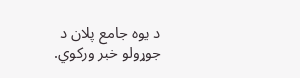د يوه جامع پلان د جوړولو خبر ورکوي.